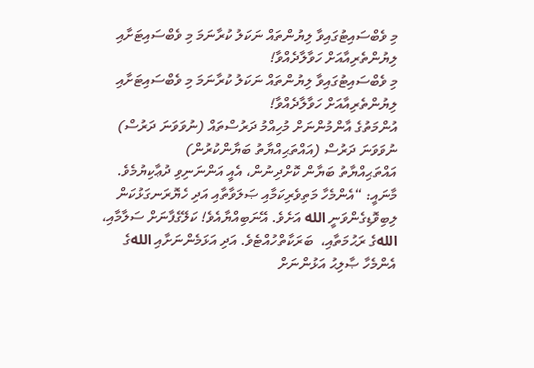މި ވެބްސައިޓުގައިވާ ލިޔުންތައް ނަކަލު ކުރާނަމަ މި ވެބްސައިޓަށާއި ލިޔުންތެރިއާއަށް ހަވާލާދެއްވާ!
މި ވެބްސައިޓުގައިވާ ލިޔުންތައް ނަކަލު ކުރާނަމަ މި ވެބްސައިޓަށާއި ލިޔުންތެރިއާއަށް ހަވާލާދެއްވާ!
އުންމަތުގެ އާންމުންނަށް މުހިއްމު ދަރުސްތައް (ނުވަވަނަ ދަރުސް)
ނުވަވަނަ ދަރުސް (އައްތަޙިއްޔާތު ބަޔާންކުރުން)
އައްތަޙިއްޔާތު ބަޔާން ކޮށްދިނުން، އެއީ އަންނަނިވި ދުޢާކިޔުމެވެ.
މާނައީ: “އެންމެހާ މަތިވެރިކަމާއި ޞަލަވާތާއި އަދި ހެޔޮރަނގަޅުކަން ލިބިވޮޑިގެންވަނީ الله އަށެވެ. އޭނަބިއްޔާއެވެ! ކަލޭގެފާނަށް ސަލާމާއި، اللهގެ ރަޙުމަތާއި،  ބަރަކާތްހުއްޓެވެ. އަދި އަޅަމެންނަށާއި اللهގެ އެންމެހާ ޞާލިޙު އަޅުންނަށް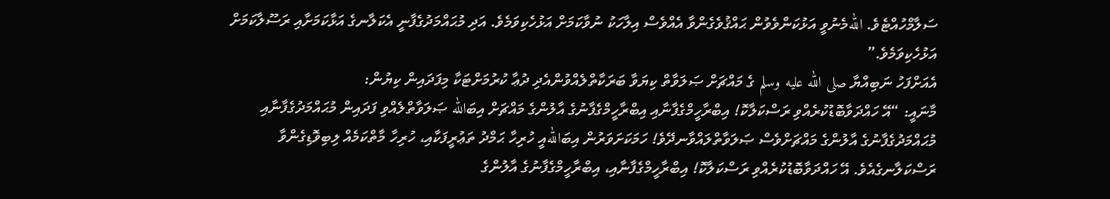ސަލާމްހުއްޓެވެ. اللهމެނުވީ އަޅުކަންވެވުން ޙައްޤުވެގެންވާ އެއްވެސް އިލާހަކު ނުވާކަމަށް އަޅުހެކިވަމެވެ. އަދި މުޙައްމަދުގެފާނީ އެކަލާނގެ އަޅާކަމަށާއި ރަސޫލާކަމަށް އަޅުހެކިވަމެވެ.”
އެއަށްފަހު ނަބިއްޔާ صلى الله عليه وسلم ގެ މައްޗަށް ޞަލަވާތް ކިޔަވާ ބަރަކާތްލެއްވުންއެދި ދުޢާ ކުރުމަށްޓަކާ މިފަދައިން ކިޔުން:
މާނައީ: “އޭ ހައްދަވާބޮޑުކުރެއްވި ރަސްކަލާކޮ! އިބްރާހީމްގެފާނާއި އިބްރާހީމްގެފާނުގެ އާލުންގެ މައްޗަށް އިބަالله ޞަލަވާތްލެއްވި ފަދައިން މުޙައްމަދުގެފާނާއި މުޙައްމަދުގެފާނުގެ އާލުންގެ މައްޗަށްވެސް ޞަލަވާތްލައްވާނދޭވެ! ހަމަކަށަވަރުން އިބަاللهއީ ހުރިހާ ޙަމްދު ތަޢުރީފަކާއި، ހުރިހާ މާތްކަމެއް ލިބިވޮޑިގެންވާ ރަސްކަލާނގެއެވެ. އޭ ހައްދަވާބޮޑުކުރެއްވި ރަސްކަލާކޮ! އިބްރާހީމްގެފާނާއި، އިބްރާހީމްގެފާނުގެ އާލުންގެ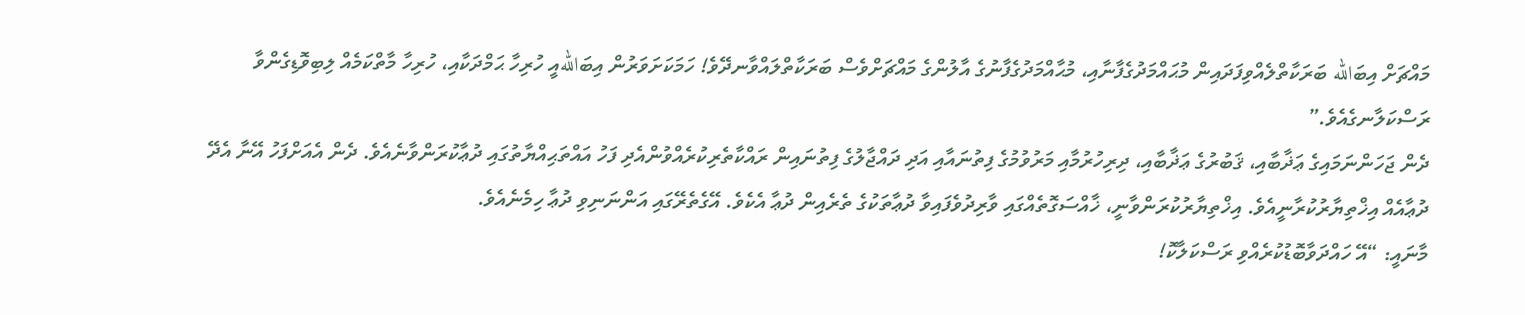މައްޗަށް އިބަالله ބަރަކާތްލެއްވިފަދައިން މުޙައްމަދުގެފާނާއި، މުޙާއްމަދުގެފާނުގެ އާލުންގެ މައްޗަށްވެސް ބަރަކާތްލައްވާނދޭވެ! ހަމަކަށަވަރުން އިބަاللهއީ ހުރިހާ ޙަމްދަކާއި، ހުރިހާ މާތްކަމެއް ލިބިވޮޑިގެންވާ ރަސްކަލާނގެއެވެ.”
ދެން ޖަހަންނަމައިގެ ޢަޛާބާއި، ޤަބުރުގެ ޢަޛާބާއި، ދިރިހުރުމާއި މަރުވުމުގެ ފިތުނައާއި އަދި ދައްޖާލުގެ ފިތުނައިން ރައްކާތެރިކުރެއްވުންއެދި ފަހު އައްތަޙިއްޔާތުގައި ދުޢާކުރަންވާނެއެވެ. ދެން އެއަށްފަހު އޭނާ އެދޭ ދުޢާއެއް އިޚްތިޔާރުކުރާނީއެވެ. އިޚްތިޔާރުކުރަންވާނީ، ޚާއްސަގޮތެއްގައި ވާރިދުވެފައިވާ ދުޢާތަކުގެ ތެރެއިން ދުޢާ އެކެވެ. އޭގެތެރޭގައި އަންނަނިވި ދުޢާ ހިމެނެއެވެ.
މާނައީ: “އޭ ހައްދަވާބޮޑުކުރެއްވި ރަސްކަލާކޮ!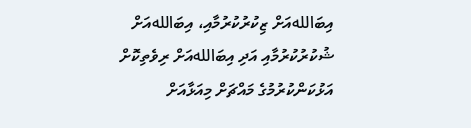އިބަاللهއަށް ޒިކުރުކުރުމާއި، އިބަاللهއަށް ޝުކުރުކުރުމާއި އަދި އިބަاللهއަށް ރިވެތިކޮށް އަޅުކަންކުރުމުގެ މައްޗަށް މިއަޅާއަށް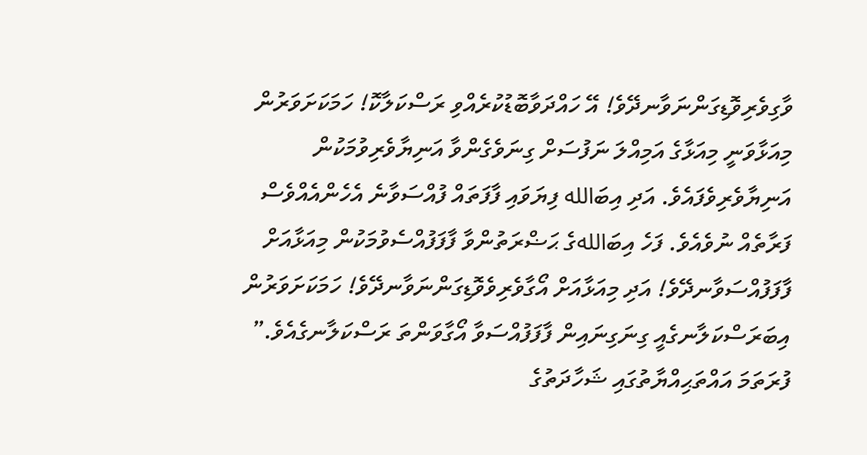ވާގިވެރިވޮޑިގަންނަވާނދޭވެ! އޭ ހައްދަވާބޮޑުކުރެއްވި ރަސްކަލާކޮ! ހަމަކަށަވަރުން މިއަޅާވަނީ މިއަޅާގެ އަމިއްލަ ނަފުސަށް ގިނަވެގެންވާ އަނިޔާވެރިވުމަކުން އަނިޔާވެރިވެފައެވެ. އަދި އިބަالله ފިޔަވައި ފާފަތައް ފުއްސަވާނެ އެހެންއެއްވެސް ފަރާތެއް ނުވެއެވެ. ފަހެ އިބަاللهގެ ޙަޟްރަތުންވާ ފާފަފުއްސެވުމަކުން މިއަޅާއަށް ފާފަފުއްސަވާނދޭވެ! އަދި މިއަޅާއަށް އޯގާވެރިވެވޮޑިގަންނަވާނދޭވެ! ހަމަކަށަވަރުން އިބަރަސްކަލާނގެއީ ގިނަގިނައިން ފާފަފުއްސަވާ އޯގާވަންތަ ރަސްކަލާނގެއެވެ.”
ފުރަތަމަ އައްތަޙިއްޔާތުގައި ޝަހާދަތުގެ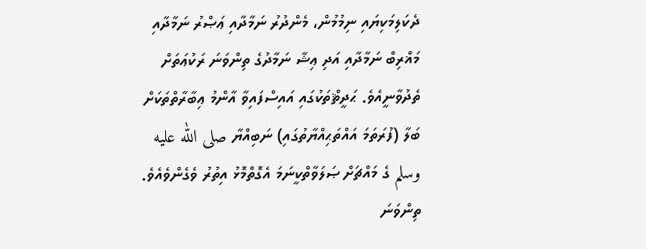ދެކަލިމަކިޔައި ނިމުމުން، މެންދުރު ނަމާދާއި ޢަޞްރު ނަމާދާއި މަޣްރިބް ނަމާދާއި އަދި ޢިޝާ ނަމާދުގެ ތިންވަނަ ރަކުޢަތަށް ތެދުވާނީއެވެ. ޙަދީޘްތަކުގައި އައިސްފައިވާ އާންމު ޢިބާރާތްތަކަށް ބަލާ (ފުރަތަމަ އައްތަޙިއްޔާތުގައި) ނަބިއްޔާ صلى الله عليه وسلم ގެ މައްޗަށް ޞަލަވާތްކީނަމަ އެގޮތްމޮޅު އިތުރު ވެގެންވެއެވެ. ތިންވަނަ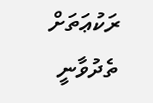ރަކުޢަތަށް ތެދުވާނީ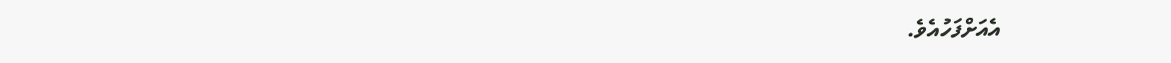އެއަށްފަހުއެވެ.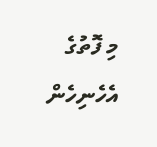މި ފޮތުގެ އެހެނިހެން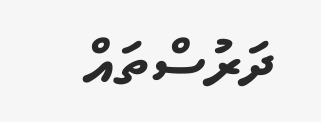ދަރުސްތައް